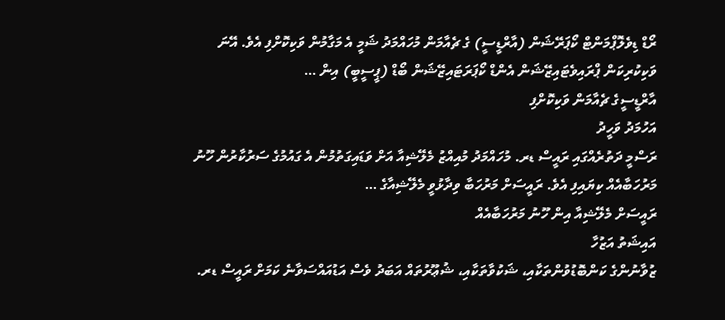ރޯޑް ޑިވެލޮޕްމަންޓް ކޯޕަރޭޝަން (އާރްޑީސީ) ގެ ޗެއާމަން މުހައްމަދު ޝަމީ އެ މަގާމުން ވަކިކޮށްފި އެވެ. އޭނަ ވަކިކުރިކަން ޕްރައިވެޓައިޒޭޝަން އެންޑް ކޯޕަރަޓައިޒޭޝަން ބޯޑް (ޕީސީބީ) އިން …
އާރްޑީސީގެ ޗެއާމަން ވަކިކޮށްފި
އަހުމަދު ވަހީދު
ރަސްމީ ދަތުރެއްގައި ރައީސް ޑރ. މުހައްމަދު މުއިއްޒު މެލޭޝިއާ އަށް ވަޑައިގަތުމުން އެ ގައުމުގެ ސަރުކާރުން ހޫނު މަރުހަބާއެއް ކިޔައިފި އެވެ. ރައީސަށް މަރުހަބާ ވިދާޅުވީ މެލޭޝިއާގެ …
ރައީސަށް މެލޭޝިއާ އިން ހޫނު މަރުހަބާއެއް
އައިޝަތު އަޒުހާ
ޒުވާނުންގެ ކަންބޮޑުވުންތަކާއި، ޝަކުވާތަކާއި، ޝުޢޫރުތައް އަބަދު ވެސް އަޑުއައްސަވާނެ ކަމަށް ރައީސް ޑރ.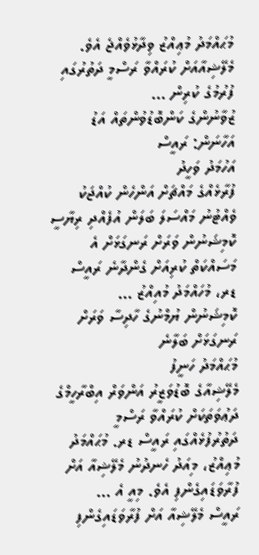މުޙައްމަދު މުޢިއްޒު ވިދާޅުވެއްޖެ އެވެ. މެލޭޝިއާއަށް ކުރައްވާ ރަސްމީ ދަތުރުގައި ފުރުމުގެ ކުރިން …
ޒުވާނުންގެ ކަންބޮޑުވުންތައް އަޑު އަހާނަން: ރައީސް
އަހުމަދު ވަހީދު
ފުރާޅެއްގެ މައްޗަށް އަންހެން ކުއްޖަކު ވެއްޓުނު މައްސަލަ ބަލަން އުފެއްދި ރިޔާސީ ކޮމިޝަނުން ވަރަށް ރަނގަޅަށް އެ މަސައްކަތް ކުރިއަށް ގެންދާނެ ރައީސް ޑރ، މުހައްމަދު މުއިއްޒު …
ކޮމިޝަނުން ޔުމްނުގެ ހާދިސާ ވަރަށް ރަނގަޅަށް ބަލާނެ
މުޙައްމަދު ހަނީފު
މެލޭޝިއާގެ ބޮޑުވަޒީރު އަންވަރް އިބްރާހީމްގެ ދަޢުވަތަކަށް ކުރައްވާ ރަސްމީ ދަތުރުފުޅެއްގައި ރައީސް ޑރ. މުޙައްމަދު މުޢިއްޒު، މިއަދު ހެނދުނު މެލޭޝިއާ އަށް ފުރާވަޑައިގެންފި އެވެ. މިއީ އެ …
ރައީސް މެލޭޝިއާ އަށް ފުރާވަޑައިގެންފި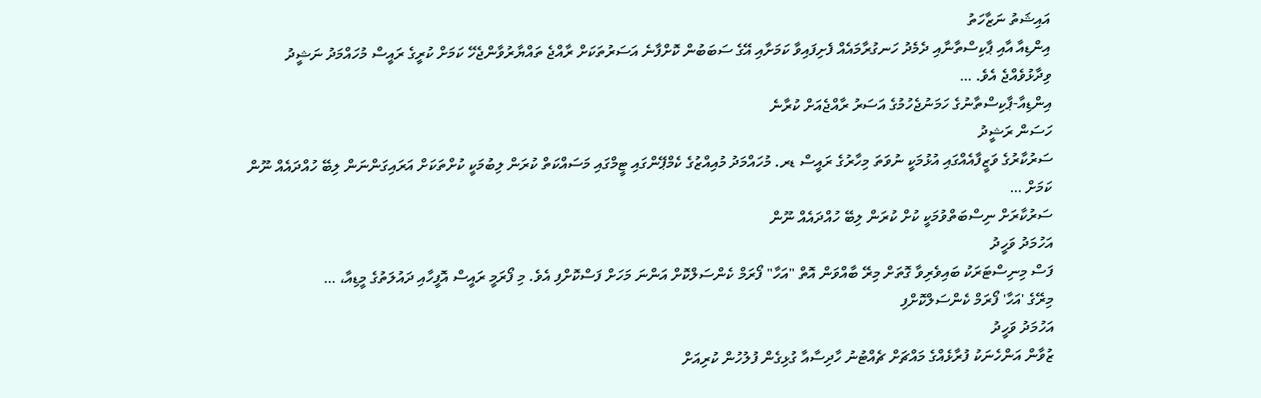އައިޝަތު ނަޒާހަތު
އިންޑިއާ އާއި ޕާކިސްތާނާއި ދެމެދު ހަނގުރާމައެއް ފެށިފައިވާ ކަމަށާއި އޭގެ ސަބަބުން ކޮށްފާނެ އަސަރުތަކަށް ރާއްޖެ ތައްޔާރުވާންޖެހޭ ކަމަށް ކުރީގެ ރައީސް މުހައްމަދު ނަޝީދު ވިދާޅުވެއްޖެ އެވެ. …
އިންޑިއާ-ޕާކިސްތާނުގެ ހަމަނުޖެހުމުގެ އަސަރު ރާއްޖެއަށް ކުރާނެ
ހަސަން ރަޝީދު
ސަރުކާރުގެ ވަޒީފާއެއްގައި އުޅުމަކީ ނުވަތަ މިހާރުގެ ރައީސް ޑރ. މުހައްމަދު މުއިއްޒުގެ ކެމްޕޭންގައި ޓީމްގައި މަސައްކަތް ކުރަން ލިބުމަކީ ކުށްތަކަށް އަރައިގަންނަން ލިބޭ ހުއްދައެއް ނޫން ކަމަށް …
ސަރުކާރަށް ނިސްބަތްވުމަކީ ކުށް ކުރަން ލިބޭ ހުއްދައެއް ނޫން
އަހުމަދު ވަހީދު
ފަސް މިނިސްޓަރަކު ބައިވެރިވާ ގޮތަށް މިރޭ ބާއްވަން އޮތް "އަހާ" ފޯރަމް ކެންސަލްކޮށް އަންނަ މަހަށް ފަސްކޮށްފި އެވެ. މި ފޯރަމީ ރައީސް އޮފީހާއި ދައުލަތުގެ މީޑިއާ، …
މިރޭގެ 'އަހާ' ފޯރަމް ކެންސަލްކޮށްފި
އަހުމަދު ވަހީދު
ޒުވާން އަންހެނަކު ފުރާޅެއްގެ މައްޗަށް ޗެއްޓުނު ހާދިސާއާ ގުޅިގެން ފުލުހުން ކުރިއަށް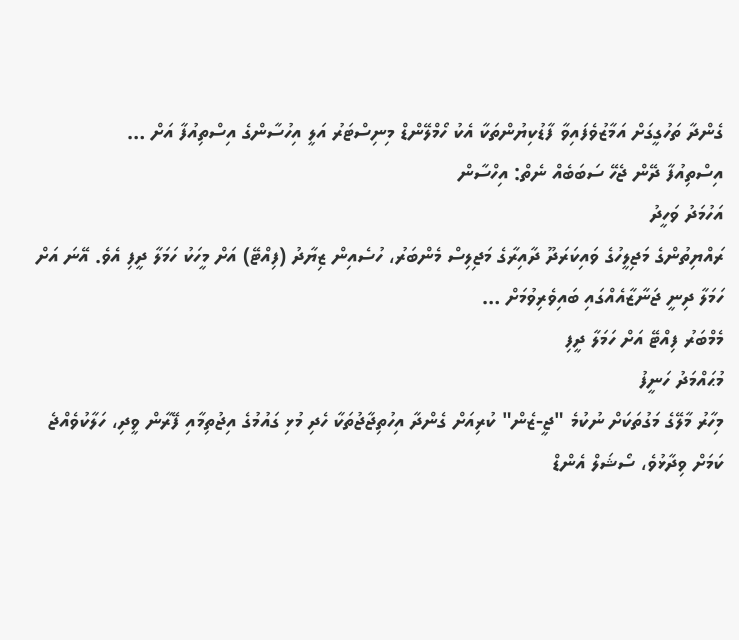ގެންދާ ތަހުގީގަށް އަމާޒުވެފައިވާ ފާޑުކިޔުންތަކާ އެކު ހޯމްލޭންޑް މިނިސްޓަރު އަލީ އިހުސާންގެ އިސްތިއުފާ އަށް …
އިސްތިއުފާ ދޭން ޖެހޭ ސަބަބެއް ނެތް: އިހްސާން
އަހުމަދު ވަހީދު
ރައްޔިތުންގެ މަޖިލީހުގެ ވައިކަރަދޫ ދާއިރާގެ މަޖިލިސް މެންބަރު، ހުސެއިން ޒިޔާދު (ފިއްޓޭ) އަށް މީހަކު ހަމަލާ ދީފި އެވެ. އޭނަ އަށް ހަމަލާ ދިނީ ޖަނާޒާއެއްގައި ބައިވެރިވުމަށް …
މެމްބަރު ފިއްޓޭ އަށް ހަމަލާ ދީފި
މުޙައްމަދު ހަނީފު
މިހާރު މާލޭގެ މަގުތަކަށް ނުކުމެ "ޖީ-ޒެން" ކުރިއަށް ގެންދާ އިހުތިޖާޖުތަކާ ހެދި މުޅި ގައުމުގެ އިޖުތިމާއި ފޭރާން ވީދި، ހަލާކުވެއްޖެ ކަމަށް ވިދާޅުވެ، ސޯޝަލް އެންޑް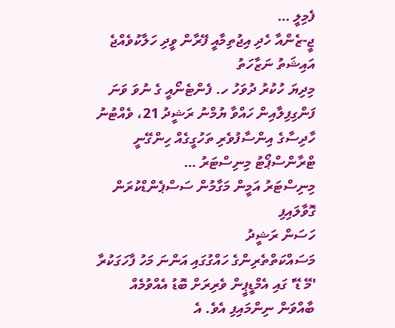ފެމިލީ …
ޖީ-ޒެންއާ ހެދި އިޖުތިމާއީ ފޭރާން ވީދި ހަލާކުވެއްޖެ
އައިޝަތު ނަޒާހަތު
މިދިޔަ ހުކުރު ދުވަހު ހ. ފެންޓެނޯއީ ގެ ނުވަ ވަނަ ފަންގިފިލާއިން ހައްވާ ޔުމްނު ރަޝީދު 21، ވެއްޓުނު ހާދިސާގެ އިންސާފުވެރި ތަހުގީގެއް ހިންގޭނީ ޓްރާންސްޕޯޓު މިނިސްޓަރު …
މިނިސްޓަރު އަމީން މަގާމުން ސަސްޕެންޑްކުރަން ގޮވާލައިފި
ހަސަން ރަޝީދު
މަސައްކަތްތެރިންގެ ހައްގުގައި އަންނަ މަހު ފާހަގަކުރާ 'މޭ ޑޭ' ގައި އެމްޑީޕީން ވެރިރަށް ބޮޑު އެއްވުމެއް ބާއްވަން ނިންމައިފި އެވެ. އެ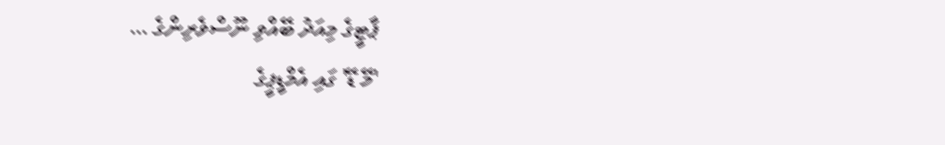ޕާޓީގެ މިއަދު ބޭއްވި ނޫސްވެރިންގެ …
'މޭ ޑޭ' ގައި އެމްޑީޕީގެ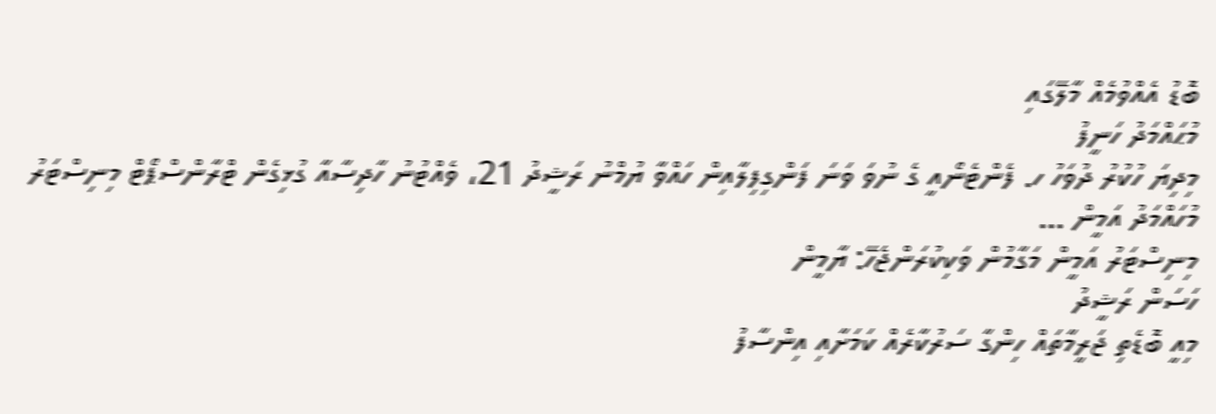ބޮޑު އެއްވުމެއް މާލޭގައި
މުޙައްމަދު ހަނީފު
މިދިޔަ ހުކުރު ދުވަހު ހ. ފެންޓެނޯއީ ގެ ނުވަ ވަނަ ފަންގިފިލާއިން ހައްވާ ޔުމްނު ރަޝީދު 21، ވެއްޓުނު ހާދިސާއާ ގުޅިގެން ޓްރާންސްޕޯޓް މިނިސްޓަރު މުހައްމަދު އަމީން …
މިނިސްޓަރު އަމީން މަގާމުން ވަކިކުރަންޖެހޭ: ޔާމީން
ހަސަން ރަޝީދު
މިއީ ބޮޑެތި ޖަރީމާތައް ހިންގާ ސަރުކާރެއް ކަމަށާއި އިންސާފު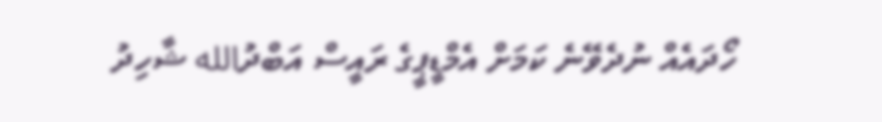ހޯދައެއް ނުދެވޭނެ ކަމަށް އެމްޑީޕީގެ ރައީސް އަބްދުالله ޝާހިދު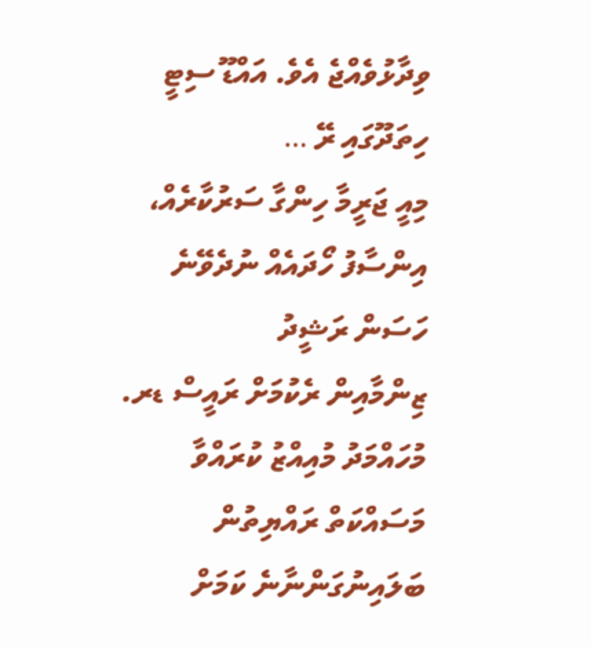ވިދާޅުވެއްޖެ އެވެ. އައްޑޫ ސިޓީ ހިތަދޫގައި ރޭ …
މިއީ ޖަރީމާ ހިންގާ ސަރުކާރެއް، އިންސާފު ހޯދައެއް ނުދެވޭނެ
ހަސަން ރަޝީދު
ޒިންމާއިން ރެކުމަށް ރައީސް ޑރ. މުހައްމަދު މުއިއްޒު ކުރައްވާ މަސައްކަތް ރައްޔިތުން ބަލައިނުގަންނާނެ ކަމަށް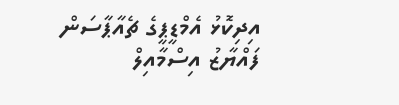އިދިކޮޅު އެމްޑީޕީގެ ޗެއާޕާސަން ފައްޔާޒު އިސްމާއިލް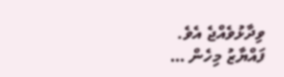ވިދާޅުވެއްޖެ އެވެ. ފައްޔާޒު މިހެން …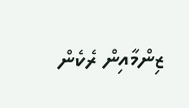ޒިންމާއިން ރެކެން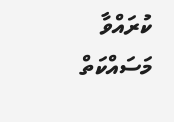ކުރައްވާ މަސައްކަތް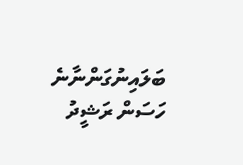ބަލައިނުގަންނާނެ
ހަސަން ރަޝީދު